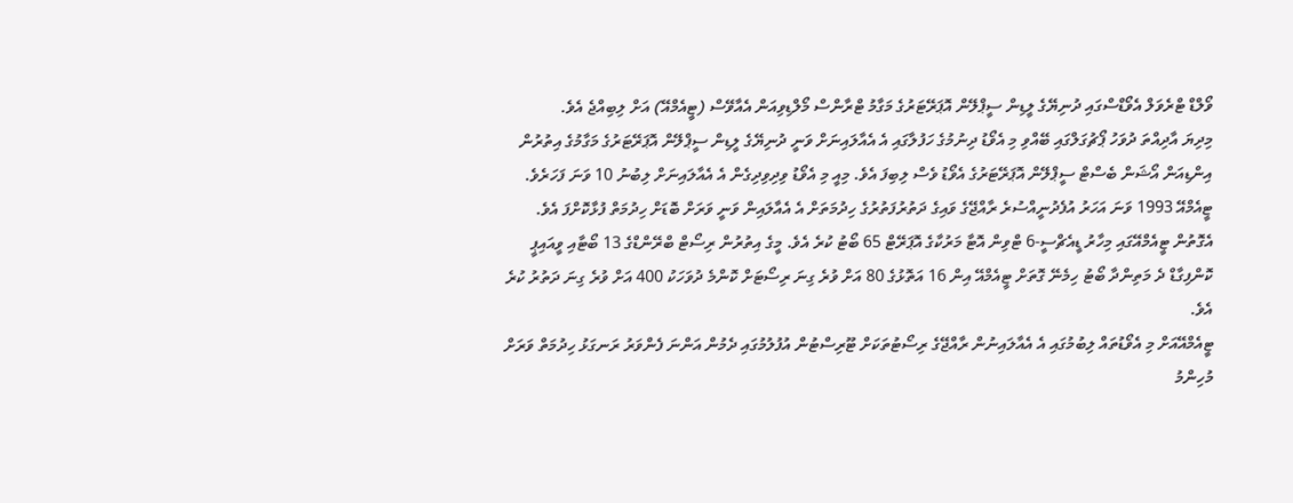ވޯލްޑް ޓްރެވަލް އެވޯޑްސްގައި ދުނިޔޭގެ ލީޑިން ސީޕްލޭން އޮޕަރޭޓަރުގެ މަގާމު ޓްރާންސް މޯލްޑިވިއަން އެއާވޭސް (ޓީއެމްއޭ) އަށް ލިބިއްޖެ އެވެ.
މިދިޔަ އާދިއްތަ ދުވަހު ޕޯޗުގަލްގައި ބޭއްވި މި އެވޯޑު ދިނުމުގެ ހަފުލާގައި އެ އެއާލައިނަށް ވަނީ ދުނިޔޭގެ ލީޑިން ސީޕްލޭން އޮޕަރޭޓަރުގެ މަގާމުގެ އިތުރުން އިންޑިއަން އޯޝަން ބެސްޓް ސީޕްލޭން އޮޕަރޭޓަރުގެ އެވޯޑު ވެސް ލިބިފަ އެވެ. މިއީ މި އެވޯޑު ވިދިވިދިގެން އެ އެއާލައިނަށް ލިބުނު 10 ވަނަ ފަހަރެވެ.
ޓީއެމްއޭ 1993 ވަނަ އަހަރު އުފެދުނީއްސުރެ ރާއްޖޭގެ ވައިގެ ދަތުރުފަތުރުގެ ހިދުމަތަށް އެ އެއާލައިން ވަނީ ވަރަށް ބޮޑަށް ހިދުމަތް ފުޅާކޮށްފަ އެވެ. އެގޮތުން ޓީއެމްއޭގައި މިހާރު ޑީއެޗްސީ-6 ޓްވިން އޮޓާ މަރުކާގެ އޮޕަރޭޓް 65 ބޯޓު ކުރެ އެވެ. މީގެ އިތުރުން ރިސޯޓް ބްރޭންޑްގެ 13 ބޯޓާއި ވީއައިޕީ ކޮންފިގާޑް ދެ މަތިންދާ ބޯޓު ހިމެނޭ ގޮތަށް ޓީއެމްއޭ އިން 16 އަތޮޅުގެ 80 އަށް ވުރެ ގިނަ ރިސޯޓަށް ކޮންމެ ދުވަހަކު 400 އަށް ވުރެ ގިނަ ދަތުރު ކުރެ އެވެ.
ޓީއެމްއޭއަށް މި އެވޯޑުތައް ލިބުމުގައި އެ އެއާލައިނުން ރާއްޖޭގެ ރިސޯޓުތަކަށް ޓޫރިސްޓުން އުފުލުމުގައި ދެމުން އަންނަ ފެންވަރު ރަނގަޅު ހިދުމަތް ވަރަށް މުހިންމު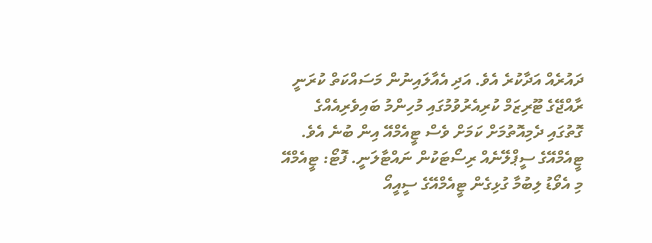ދައުރެއް އަދާކުރެ އެވެ. އަދި އެއާލައިނުން މަސައްކަތް ކުރަނީ ރާއްޖޭގެ ޓޫރިޒަމް ކުރިއެރުވުމުގައި މުހިންމު ބައިވެރިއެއްގެ ގޮތުގައި ދެމިއޮތުމަށް ކަމަށް ވެސް ޓީއެމްއޭ އިން ބުނެ އެވެ.
ޓީއެމްއޭގެ ސީޕްލޭނެއް ރިސޯޓަކުން ނައްޓާލަނީ. ފޮޓޯ: ޓީއެމްއޭ
މި އެވޯޑު ލިބުމާ ގުޅިގެން ޓީއެމްއޭގެ ސީއީއޯ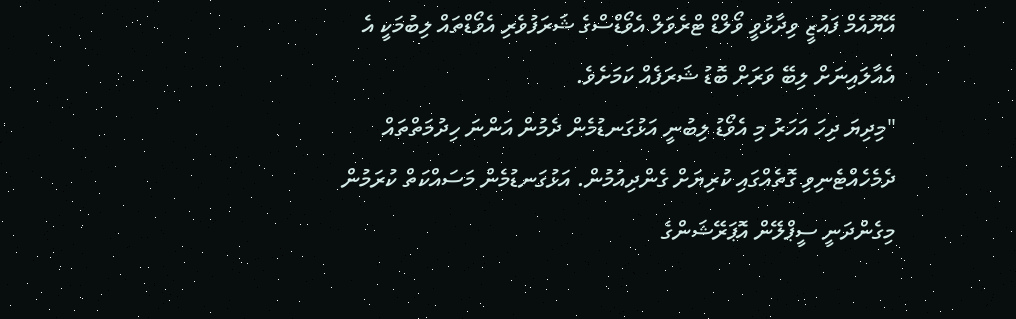އޭޔޫއެމް ފައުޒީ ވިދާޅުވީ ވޯލްޑް ޓްރެވަލް އެވޯޑްސްގެ ޝަރަފުވެރި އެވޯޑްތައް ލިބުމަކީ އެ އެއާލައިނަށް ލިބޭ ވަރަށް ބޮޑު ޝަރަފެއް ކަމަށެވެ.
"މިދިޔަ ދިހަ އަހަރު މި އެވޯޑު ލިބުނީ އަޅުގަނޑުމެން ދެމުން އަންނަ ހިދުމަތްތައް ދެމެހެއްޓެނިވި ގޮތެއްގައި ކުރިޔަށް ގެންދިއުމުން. އަޅުގަނޑުމެން މަސައްކަތް ކުރަމުން މިގެންދަނީ ސީޕްލޭން އޮޕަރޭޝަންގެ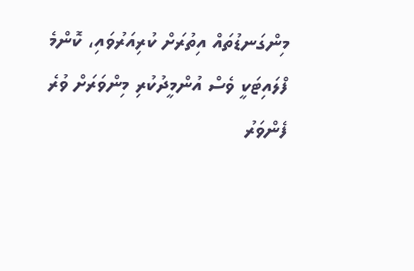މިންގަނޑުތައް އިތުރަށް ކުރިއަރުވައި، ކޮންމެ ފްލައިޓަކީ ވެސް އުންމީދުކުރި މިންވަރަށް ވުރެ ފެންވަރު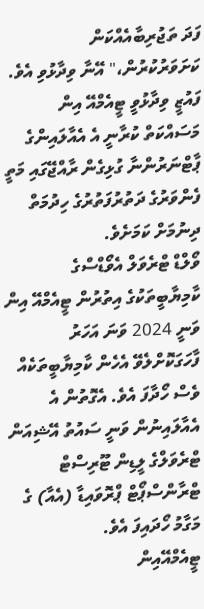ފަދަ ތަޖުރިބާއެއްކަން ކަށަވަރުކުރުން،" އޭނާ ވިދާޅުވި އެވެ.
ފައުޒީ ވިދާޅުވީ ޓީއެމްއޭ އިން މަސައްކަތް ކުރާނީ އެ އެއާލައިންގެ ޕާޓްނަރުންނާ ގުޅިގެން ރާއްޖޭގައި މަތީ ފެންވަރުގެ ދަތުރުފަތުރުގެ ހިދުމަތް ދިނުމަށް ކަމަށެވެ.
ވޯލްޑް ޓްރެވަލް އެވޯޑްސްގެ ކާމިޔާބީތަކުގެ އިތުރުން ޓީއެމްއޭ އިން ވަނީ 2024 ވަނަ އަހަރު ފާހަގަކޮށްލެވޭ އެހެން ކާމިޔާބީތަކެއް ވެސް ހޯދާފަ އެވެ. އެގޮތުން އެ އެއާލައިނުން ވަނީ ސައުތު އޭޝިއަން ޓްރެވަލްގެ ލީޑިން ޓޫރިސްޓް ޓްރާންސްޕޯޓް ޕްރޮވައިޑާ (އެއާ) ގެ މަގާމު ހޯދައިފަ އެވެ.
ޓީއެމްއޭއިން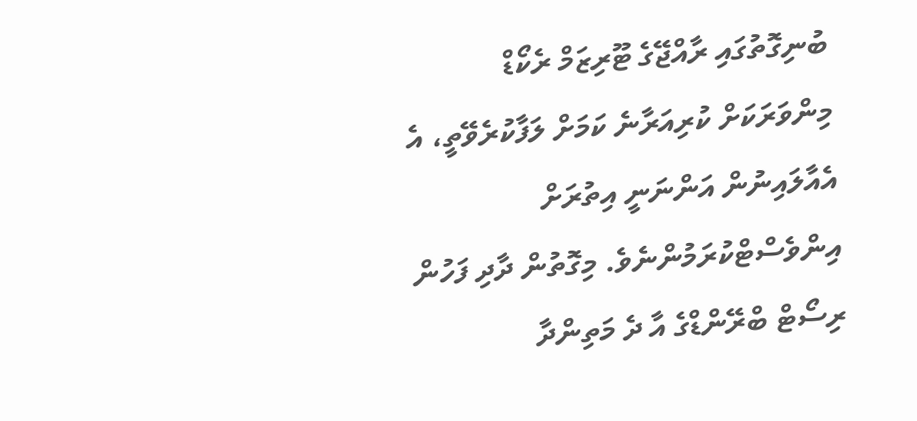ބުނިގޮތުގައި ރާއްޖޭގެ ޓޫރިޒަމް ރެކޯޑް މިންވަރަކަށް ކުރިއަރާނެ ކަމަށް ލަފާކުރެވޭތީ، އެ އެއާލައިނުން އަންނަނީ އިތުރަށް އިންވެސްޓްކުރަމުންނެވެ. މިގޮތުން ދާދި ފަހުން ރިސޯޓް ބްރޭންޑްގެ އާ ދެ މަތިންދާ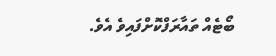ބޯޓެއް ތައާރަފްކޮށްފައިވެ އެވެ.